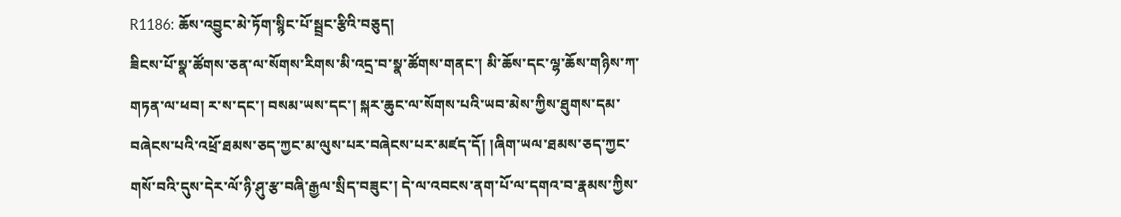R1186: ཆོས་འབྱུང་མེ་ཏོག་སྙིང་པོ་སྦྲང་རྩིའི་བཅུད།
ཟིངས་པོ་སྣ་ཚོགས་ཅན་ལ་སོགས་རིགས་མི་འདྲ་བ་སྣ་ཚོགས་གནང་། མི་ཆོས་དང་ལྷ་ཆོས་གཉིས་ཀ་གཏན་ལ་ཕབ། ར་ས་དང་། བསམ་ཡས་དང་། སྐར་ཆུང་ལ་སོགས་པའི་ཡབ་མེས་ཀྱིས་ཐུགས་དམ་བཞེངས་པའི་འཕྲོ་ཐམས་ཅད་ཀྱང་མ་ལུས་པར་བཞེངས་པར་མཛད་དོ། །ཞིག་ཡལ་ཐམས་ཅད་ཀྱང་གསོ་བའི་དུས་དེར་ལོ་ཉི་ཤུ་རྩ་བཞི་རྒྱལ་སྲིད་བཟུང་། དེ་ལ་འབངས་ནག་པོ་ལ་དགའ་བ་རྣམས་ཀྱིས་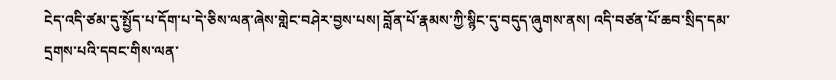ངེད་འདི་ཙམ་དུ་སྤྱོད་པ་དོག་པ་དེ་ཅིས་ལན་ཞེས་གླེང་བཤེར་བྱས་པས། བློན་པོ་རྣམས་ཀྱི་སྙིང་དུ་བདུད་ཞུགས་ནས། འདི་བཙན་པོ་ཆབ་སྲིད་དམ་དྲགས་པའི་དབང་གིས་ལན་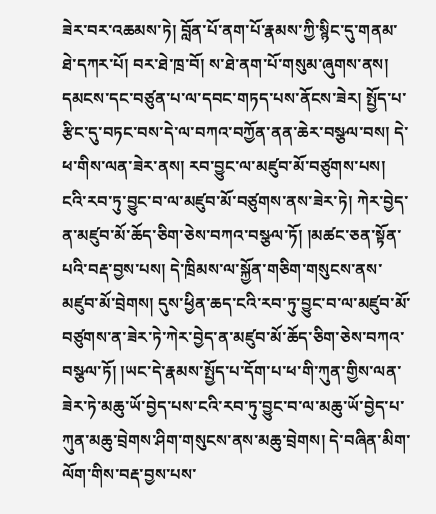ཟེར་བར་འཆམས་ཏེ། བློན་པོ་ནག་པོ་རྣམས་ཀྱི་སྙིང་དུ་གནམ་ཐེ་དཀར་པོ། བར་ཐེ་ཁྲ་བོ། ས་ཐེ་ནག་པོ་གསུམ་ཞུགས་ནས། དམངས་དང་བཙུན་པ་ལ་དབང་གཏད་པས་ནོངས་ཟེར། སྤྱོད་པ་རྩིང་དུ་བཏང་བས་དེ་ལ་བཀའ་བཀྱོན་ནན་ཆེར་བསྩལ་བས། དེ་ཕ་གིས་ལན་ཟེར་ནས། རབ་བྱུང་ལ་མཛུབ་མོ་བཙུགས་པས། ངའི་རབ་ཏུ་བྱུང་བ་ལ་མཛུབ་མོ་བཙུགས་ནས་ཟེར་ཏེ། ཀེར་བྱེད་ན་མཛུབ་མོ་ཆོད་ཅིག་ཅེས་བཀའ་བསྩལ་ཏོ། །མཚང་ཅན་སྟོན་པའི་བརྡ་བྱས་པས། དེ་ཁྲིམས་ལ་སྐྱོན་གཅིག་གསུངས་ནས་མཛུབ་མོ་བྲེགས། དུས་ཕྱིན་ཆད་ངའི་རབ་ཏུ་བྱུང་བ་ལ་མཛུབ་མོ་བཙུགས་ན་ཟེར་ཏེ་ཀེར་བྱེད་ན་མཛུབ་མོ་ཆོད་ཅིག་ཅེས་བཀའ་བསྩལ་ཏོ། །ཡང་དེ་རྣམས་སྤྱོད་པ་དོག་པ་ཕ་གི་ཀུན་གྱིས་ལན་ཟེར་ཏེ་མཆུ་ཡོ་བྱེད་པས་ངའི་རབ་ཏུ་བྱུང་བ་ལ་མཆུ་ཡོ་བྱེད་པ་ཀུན་མཆུ་བྲེགས་ཤིག་གསུངས་ནས་མཆུ་བྲེགས། དེ་བཞིན་མིག་ལོག་གིས་བརྡ་བྱས་པས་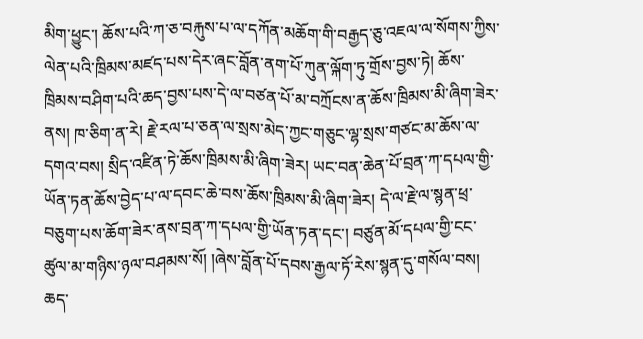མིག་ཕྱུང་། ཆོས་པའི་ཀ་ཅ་བརྐུས་པ་ལ་དཀོན་མཆོག་གི་བརྒྱད་ཅུ་འཇལ་ལ་སོགས་ཀྱིས་ལེན་པའི་ཁྲིམས་མཛད་པས་དེར་ཞང་བློན་ནག་པོ་ཀུན་ལྐོག་ཏུ་གྲོས་བྱས་ཏེ། ཆོས་ཁྲིམས་བཤིག་པའི་ཆད་བྱས་པས་དེ་ལ་བཙན་པོ་མ་བཀྲོངས་ན་ཆོས་ཁྲིམས་མི་ཞིག་ཟེར་ནས། ཁ་ཅིག་ན་རེ། རྗེ་རལ་པ་ཅན་ལ་སྲས་མེད་ཀྱང་གཅུང་ལྷ་སྲས་གཙང་མ་ཆོས་ལ་དགའ་བས། སྲིད་འཛིན་ཏེ་ཆོས་ཁྲིམས་མི་ཞིག་ཟེར། ཡང་བན་ཆེན་པོ་བྲན་ཀ་དཔལ་གྱི་ཡོན་ཏན་ཆོས་བྱེད་པ་ལ་དབང་ཆེ་བས་ཆོས་ཁྲིམས་མི་ཞིག་ཟེར། དེ་ལ་རྗེ་ལ་སྙན་ཕྲ་བཅུག་པས་ཆོག་ཟེར་ནས་བྲན་ཀ་དཔལ་གྱི་ཡོན་ཏན་དང་། བཙུན་མོ་དཔལ་གྱི་ངང་ཚུལ་མ་གཉིས་ཉལ་བཤམས་སོ། །ཞེས་བློན་པོ་དབས་རྒྱལ་ཏོ་རེས་སྙན་དུ་གསོལ་བས། ཆད་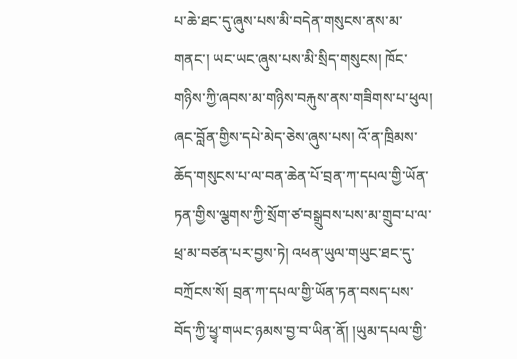པ་ཆེ་ཐང་དུ་ཞུས་པས་མི་བདེན་གསུངས་ནས་མ་གནང་། ཡང་ཡང་ཞུས་པས་མི་སྲིད་གསུངས། ཁོང་གཉིས་ཀྱི་ཞབས་མ་གཉིས་བརྐུས་ནས་གཟིགས་པ་ཕུལ། ཞང་བློན་གྱིས་དཔེ་མེད་ཅེས་ཞུས་པས། འོ་ན་ཁྲིམས་ཆོད་གསུངས་པ་ལ་བན་ཆེན་པོ་བྲན་ཀ་དཔལ་གྱི་ཡོན་ཏན་གྱིས་ལྕགས་ཀྱི་སྲོག་ཙ་བསྒྲུབས་པས་མ་གྲུབ་པ་ལ་ཕྲ་མ་བཙན་པར་བྱས་ཏེ། འཕན་ཡུལ་གཡུང་ཐང་དུ་བཀྲོངས་སོ། བྲན་ཀ་དཔལ་གྱི་ཡོན་ཏན་བསད་པས་བོད་ཀྱི་ཕྱྭ་གཡང་ཉམས་བྱ་བ་ཡིན་ནོ། །ཡུམ་དཔལ་གྱི་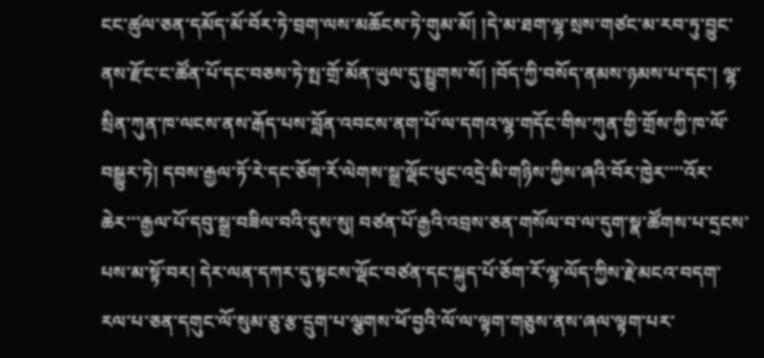ངང་ཚུལ་ཅན་དམོད་མོ་བོར་ཏེ་བྲག་ལས་མཆོངས་ཏེ་གུམ་མོ། །དེ་མ་ཐག་ལྷ་སྲས་གཙང་མ་རབ་ཏུ་བྱུང་ནས་རྫོང་ང་ཚོན་པོ་དང་བཅས་ཏེ་སྤ་གྲོ་མོན་ཡུལ་དུ་སྤྱུགས་སོ། །བོད་ཀྱི་བསོད་ནམས་ཉམས་པ་དང་། ལྷ་སྲིན་ཀུན་ཁ་ལངས་ནས་རྒོད་པས་བློན་འབངས་ནག་པོ་ལ་དགའ་ལྷ་གདོང་གིས་ཀུན་གྱི་གྲོས་ཀྱི་ཁ་ལོ་བསྒྱུར་ཏེ། དབས་རྒྱལ་ཏོ་རེ་དང་ཅོག་རོ་ལེགས་སྒྲ་ལྡོང་ཕུང་འདྲེ་མི་གཉིས་ཀྱིས་ཞའི་བོར་ཁྱེར་་་་འོར་ཆེར་་་རྒྱལ་པོ་དབུ་སྒྲ་བཟིལ་བའི་དུས་སུ། བཙན་པོ་རྒྱའི་འབྲས་ཅན་གསོལ་བ་ལ་དུག་སྣ་ཚོགས་པ་དྲངས་པས་མ་སྟོ་བར། དེར་ལན་དཀར་དུ་སྟངས་ལྡོང་བཙན་དང་སྐུད་པོ་ཅོག་རོ་ལྷ་ལོད་ཀྱིས་རྗེ་མངའ་བདག་རལ་པ་ཅན་དགུང་ལོ་སུམ་ཅུ་རྩ་དྲུག་པ་ལྕགས་ཕོ་བྱའི་ལོ་ལ་ལྟག་གཅུས་ནས་ཞལ་ལྟག་པར་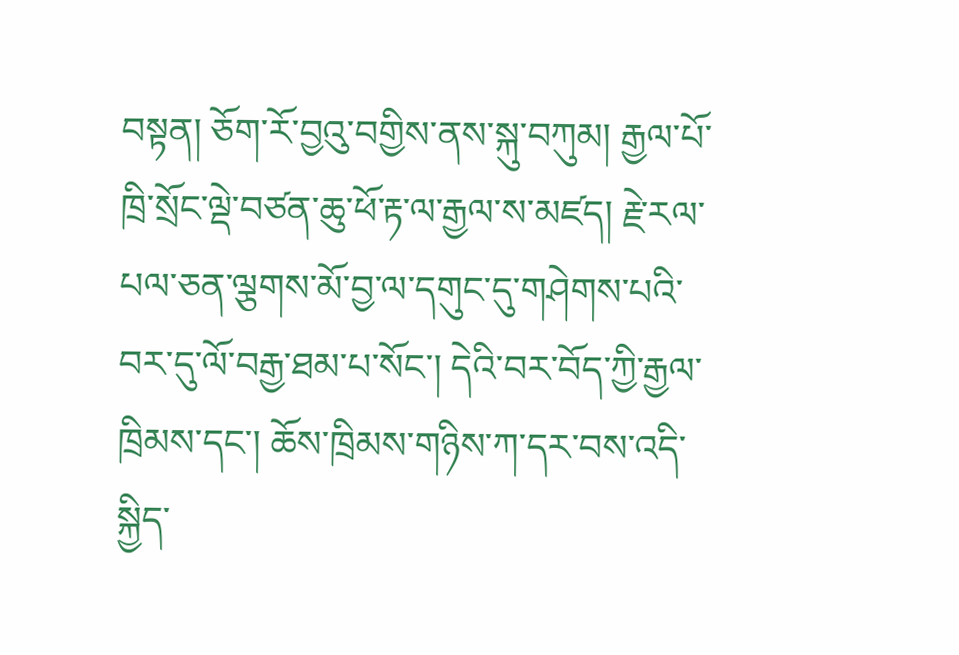བསྟན། ཅོག་རོ་བྱའུ་བགྱིས་ནས་སྐུ་བཀུམ། རྒྱལ་པོ་ཁྲི་སྲོང་ལྡེ་བཙན་ཆུ་ཕོ་རྟ་ལ་རྒྱལ་ས་མཛད། རྗེ་རལ་པལ་ཅན་ལྕགས་མོ་བྱ་ལ་དགུང་དུ་གཤེགས་པའི་བར་དུ་ལོ་བརྒྱ་ཐམ་པ་སོང་། དེའི་བར་བོད་ཀྱི་རྒྱལ་ཁྲིམས་དང་། ཆོས་ཁྲིམས་གཉིས་ཀ་དར་བས་འདི་སྐྱིད་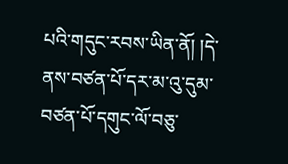པའི་གདུང་རབས་ཡིན་ནོ། །དེ་ནས་བཙན་པོ་དར་མ་འུ་དུམ་བཙན་པོ་དགུང་ལོ་བཅུ་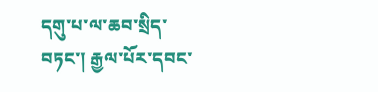དགུ་པ་ལ་ཆབ་སྲིད་བཏང་། རྒྱལ་པོར་དབང་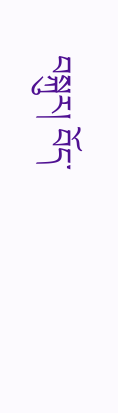བསྐུར། བོད་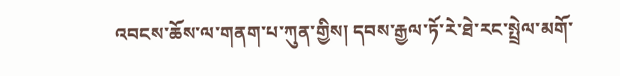འབངས་ཆོས་ལ་གནག་པ་ཀུན་གྱིས། དབས་རྒྱལ་ཏོ་རེ་ཐེ་རང་སྤྲེལ་མགོ་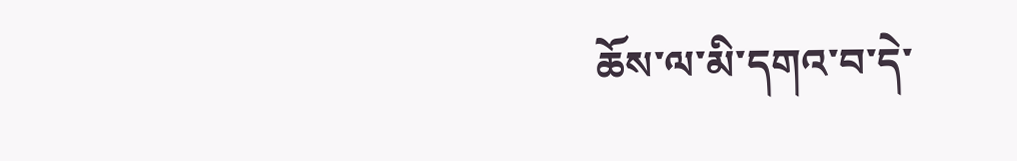ཆོས་ལ་མི་དགའ་བ་དེ་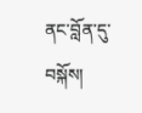ནང་བློན་དུ་བསྐོས།